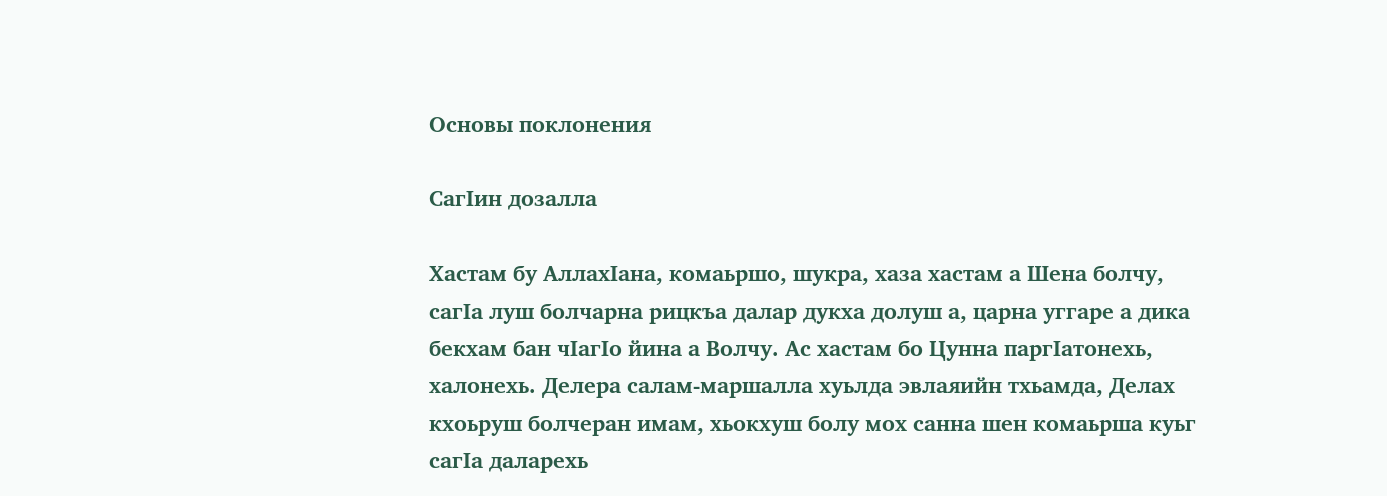Основы поклонения

СагIин дозалла

Хастам бу АллахIана, комаьршо, шукра, хаза хастам а Шена болчу, сагIа луш болчарна рицкъа далар дукха долуш а, царна уггаре а дика бекхам бан чIагIо йина а Волчу. Ас хастам бо Цунна паргIатонехь, халонехь. Делера салам-маршалла хуьлда эвлаяийн тхьамда, Делах кхоьруш болчеран имам, хьокхуш болу мох санна шен комаьрша куьг сагIа даларехь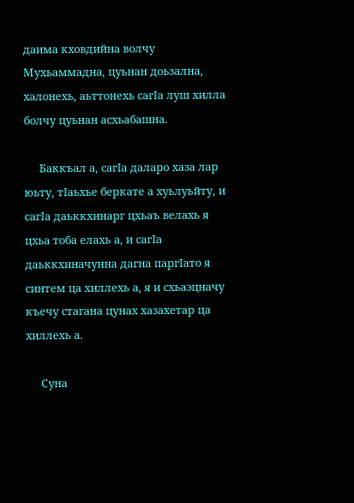даима кховдийна волчу Мухьаммадна, цуьнан доьзална, халонехь, аьттонехь сагIа луш хилла болчу цуьнан асхьабашна.

     Баккъал а, сагIа даларо хаза лар юьту, тIаьхье беркате а хуьлуьйту, и сагIа даьккхинарг цхьаъ велахь я цхьа тоба елахь а, и сагIа даьккхиначунна дагна паргIато я синтем ца хиллехь а, я и схьаэцначу къечу стагана цунах хазахетар ца хиллехь а.

     Суна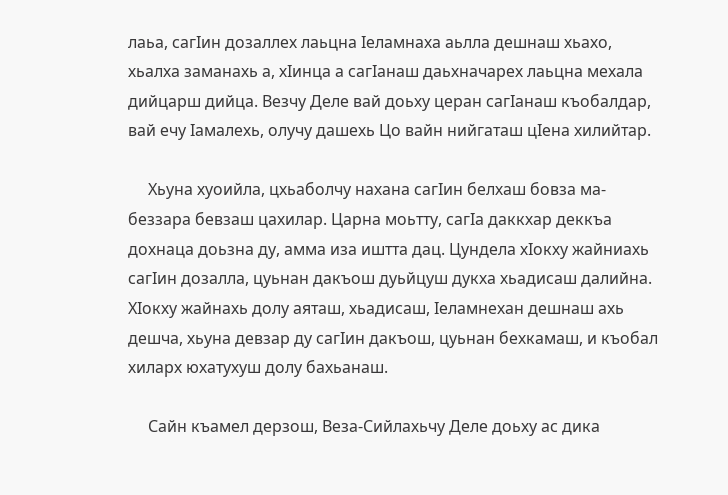лаьа, сагIин дозаллех лаьцна Iеламнаха аьлла дешнаш хьахо, хьалха заманахь а, хIинца а сагIанаш даьхначарех лаьцна мехала дийцарш дийца. Везчу Деле вай доьху церан сагIанаш къобалдар, вай ечу Iамалехь, олучу дашехь Цо вайн нийгаташ цIена хилийтар.

     Хьуна хуоийла, цхьаболчу нахана сагIин белхаш бовза ма-беззара бевзаш цахилар. Царна моьтту, сагIа даккхар деккъа дохнаца доьзна ду, амма иза иштта дац. Цундела хIокху жайниахь сагIин дозалла, цуьнан дакъош дуьйцуш дукха хьадисаш далийна. ХIокху жайнахь долу аяташ, хьадисаш, Iеламнехан дешнаш ахь дешча, хьуна девзар ду сагIин дакъош, цуьнан бехкамаш, и къобал хиларх юхатухуш долу бахьанаш.

     Сайн къамел дерзош, Веза-Сийлахьчу Деле доьху ас дика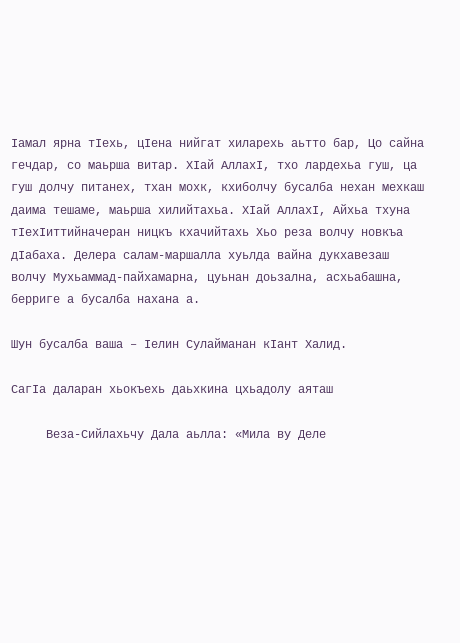Iамал ярна тIехь, цIена нийгат хиларехь аьтто бар, Цо сайна гечдар, со маьрша витар. ХIай АллахI, тхо лардехьа гуш, ца гуш долчу питанех, тхан мохк, кхиболчу бусалба нехан мехкаш даима тешаме, маьрша хилийтахьа. ХIай АллахI, Айхьа тхуна тIехIиттийначеран ницкъ кхачийтахь Хьо реза волчу новкъа дIабаха. Делера салам-маршалла хуьлда вайна дукхавезаш волчу Мухьаммад-пайхамарна, цуьнан доьзална, асхьабашна, берриге а бусалба нахана а.

Шун бусалба ваша – Iелин Сулайманан кIант Халид.

СагIа даларан хьокъехь даьхкина цхьадолу аяташ

     Веза-Сийлахьчу Дала аьлла: «Мила ву Деле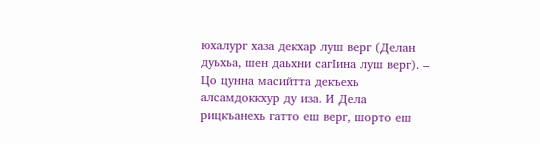юхалург хаза декхар луш верг (Делан дуьхьа, шен даьхни сагIина луш верг). – Цо цунна масийтта декъехь алсамдоккхур ду иза. И Дела рицкъанехь гатто еш верг, шорто еш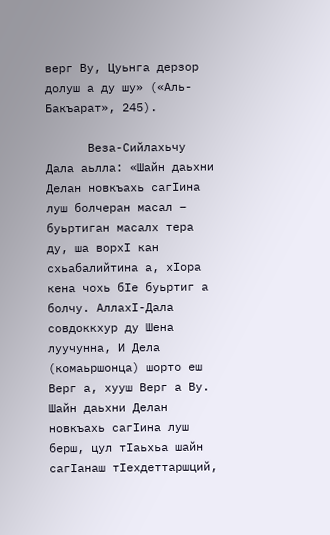верг Ву, Цуьнга дерзор долуш а ду шу» («Аль-Бакъарат», 245).

      Веза-Сийлахьчу Дала аьлла: «Шайн даьхни Делан новкъахь сагIина луш болчеран масал – буьртиган масалх тера ду, ша ворхI кан схьабалийтина а, хIора кена чохь бIе буьртиг а болчу. АллахI-Дала совдоккхур ду Шена луучунна, И Дела (комаьршонца) шорто еш Верг а, хууш Верг а Ву. Шайн даьхни Делан новкъахь сагIина луш берш, цул тIаьхьа шайн сагIанаш тIехдеттаршций,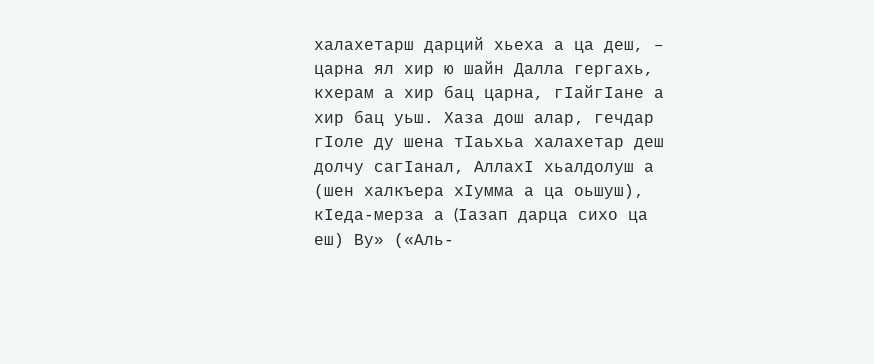халахетарш дарций хьеха а ца деш, – царна ял хир ю шайн Далла гергахь, кхерам а хир бац царна, гIайгIане а хир бац уьш. Хаза дош алар‚ гечдар гIоле ду шена тIаьхьа халахетар деш долчу сагIанал‚ АллахI хьалдолуш а (шен халкъера хIумма а ца оьшуш)‚ кIеда-мерза а (Iазап дарца сихо ца еш) Ву» («Аль-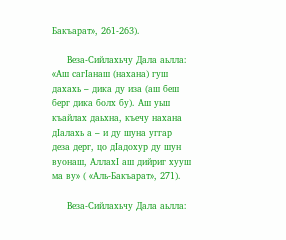Бакъарат», 261-263).

     Веза-Сийлахьчу Дала аьлла: «Аш сагIанаш (нахана) гуш дахахь – дика ду иза (аш беш берг дика болх бу). Аш уьш къайлах даьхна, къечу нахана дIалахь а – и ду шуна уггар деза дерг, цо дIадохур ду шун вуонаш, АллахI аш дийриг хууш ма ву» ( «Аль-Бакъарат», 271).

     Веза-Сийлахьчу Дала аьлла: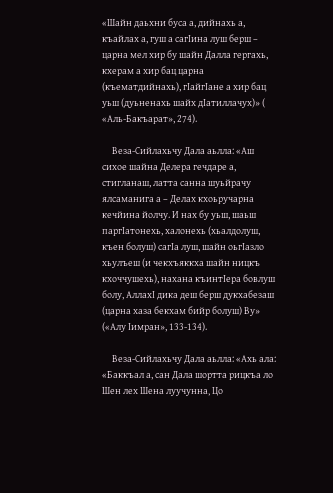«Шайн даьхни буса а, дийнахь а, къайлах а, гуш а сагIина луш берш – царна мел хир бу шайн Далла гергахь, кхерам а хир бац царна (къематдийнахь), гIайгIане а хир бац уьш (дуьненахь шайх дIатиллачух)» ( «Аль-Бакъарат», 274).

     Веза-Сийлахьчу Дала аьлла: «Аш сихое шайна Делера гечдаре а, стигланаш, латта санна шуьйрачу ялсаманига а – Делах кхоьручарна кечйина йолчу. И нах бу уьш, шаьш паргIатонехь, халонехь (хьалдолуш, къен болуш) сагIа луш, шайн оьгIазло хьулъеш (и чекхъяккха шайн ницкъ кхоччушехь), нахана къинтIера бовлуш болу, АллахI дика деш берш дукхабезаш (царна хаза бекхам бийр болуш) Ву» («Алу Iимран», 133-134).

     Веза-Сийлахьчу Дала аьлла: «Ахь ала: «Баккъал а, сан Дала шортта рицкъа ло Шен лех Шена луучунна‚ Цо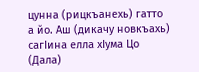цунна (рицкъанехь) гатто а йо. Аш (дикачу новкъахь) сагIина елла хIума Цо (Дала)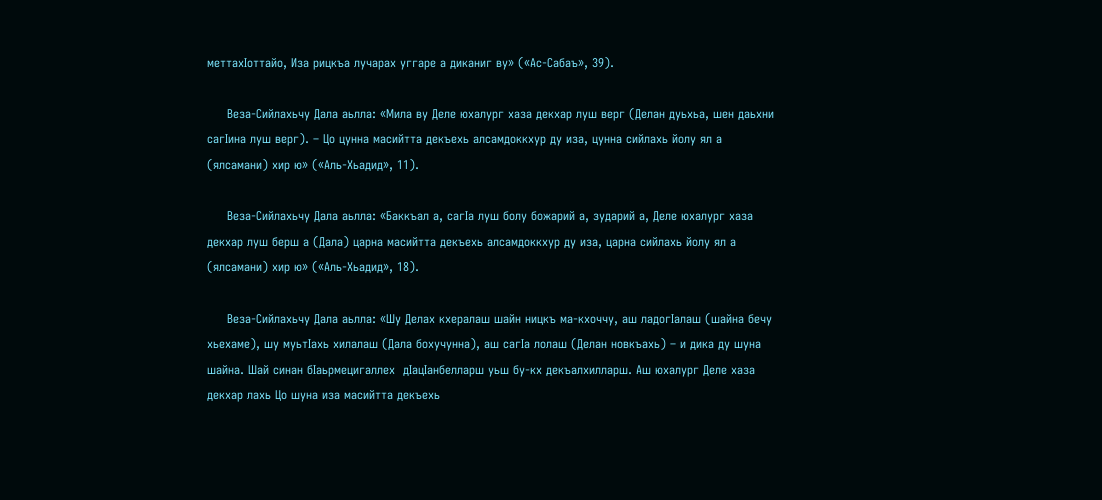меттахIоттайо, Иза рицкъа лучарах уггаре а диканиг ву» («Ас-Сабаъ», 39).

     Веза-Сийлахьчу Дала аьлла: «Мила ву Деле юхалург хаза декхар луш верг (Делан дуьхьа, шен даьхни сагIина луш верг). – Цо цунна масийтта декъехь алсамдоккхур ду иза, цунна сийлахь йолу ял а (ялсамани) хир ю» («Аль-Хьадид», 11).

     Веза-Сийлахьчу Дала аьлла: «Баккъал а, сагIа луш болу божарий а‚ зударий а‚ Деле юхалург хаза декхар луш берш а (Дала) царна масийтта декъехь алсамдоккхур ду иза, царна сийлахь йолу ял а (ялсамани) хир ю» («Аль-Хьадид», 18).

     Веза-Сийлахьчу Дала аьлла: «Шу Делах кхералаш шайн ницкъ ма-кхоччу‚ аш ладогIалаш (шайна бечу хьехаме)‚ шу муьтIахь хилалаш (Дала бохучунна)‚ аш сагIа лолаш (Делан новкъахь) – и дика ду шуна шайна. Шай синан бIаьрмецигаллех  дIацIанбелларш уьш бу-кх декъалхилларш. Аш юхалург Деле хаза декхар лахь Цо шуна иза масийтта декъехь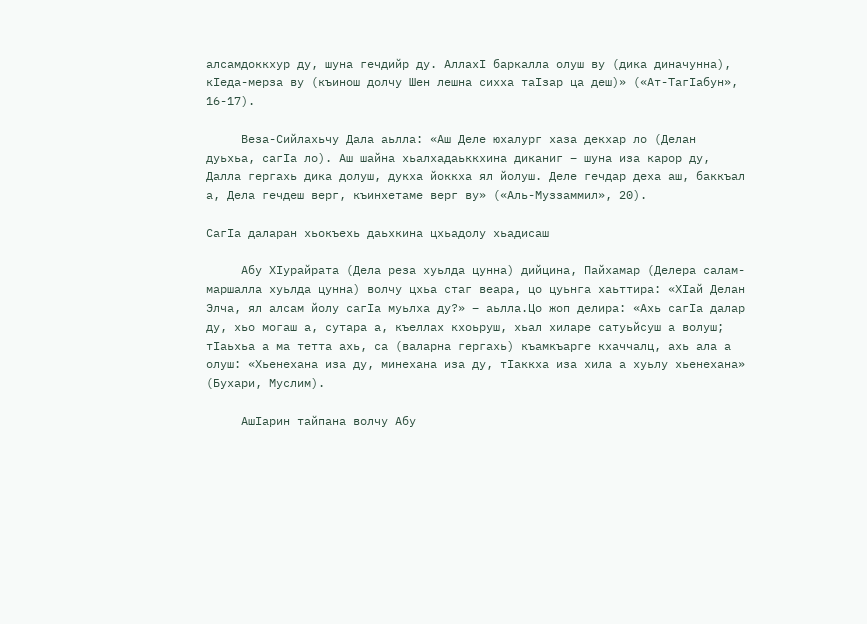алсамдоккхур ду‚ шуна гечдийр ду. АллахI баркалла олуш ву (дика диначунна)‚ кIеда-мерза ву (къинош долчу Шен лешна сихха таIзар ца деш)» («Ат-ТагIабун», 16-17).

     Веза-Сийлахьчу Дала аьлла: «Аш Деле юхалург хаза декхар ло (Делан дуьхьа, сагIа ло). Аш шайна хьалхадаьккхина диканиг – шуна иза карор ду, Далла гергахь дика долуш‚ дукха йоккха ял йолуш. Деле гечдар деха аш, баккъал а, Дела гечдеш верг, къинхетаме верг ву» («Аль-Муззаммил», 20).

СагIа даларан хьокъехь даьхкина цхьадолу хьадисаш

     Абу ХIурайрата (Дела реза хуьлда цунна) дийцина, Пайхамар (Делера салам-маршалла хуьлда цунна) волчу цхьа стаг веара, цо цуьнга хаьттира: «ХIай Делан Элча, ял алсам йолу сагIа муьлха ду?» – аьлла.Цо жоп делира: «Ахь сагIа далар ду, хьо могаш а, сутара а, къеллах кхоьруш, хьал хиларе сатуьйсуш а волуш; тIаьхьа а ма тетта ахь, са (валарна гергахь) къамкъарге кхаччалц, ахь ала а олуш: «Хьенехана иза ду, минехана иза ду, тIаккха иза хила а хуьлу хьенехана» (Бухари, Муслим).

     АшIарин тайпана волчу Абу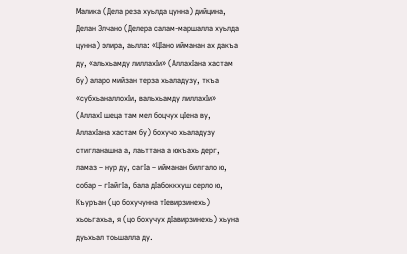Малика (Дела реза хуьлда цунна) дийцина, Делан Элчано (Делера салам-маршалла хуьлда цунна) элира, аьлла: «ЦIано ийманан ах дакъа ду, «альхьамду лиллахIи» (АллахIана хастам бу) аларо мийзан терза хьаладузу, ткъа «субхьаналлохIи, вальхьамду лиллахIи» (АллахI шеца там мел боцчух цIена ву, АллахIана хастам бу) бохучо хьаладузу стигланашна а, лаьттана а юкъахь дерг, ламаз – нур ду, сагIа – ийманан билгало ю, собар – гIайгIа, бала дIабоккхуш серло ю, Къуръан (цо бохучунна тIевирзинехь) хьоьгахьа, я (цо бохучух дIавирзинехь) хьуна дуьхьал тоьшалла ду.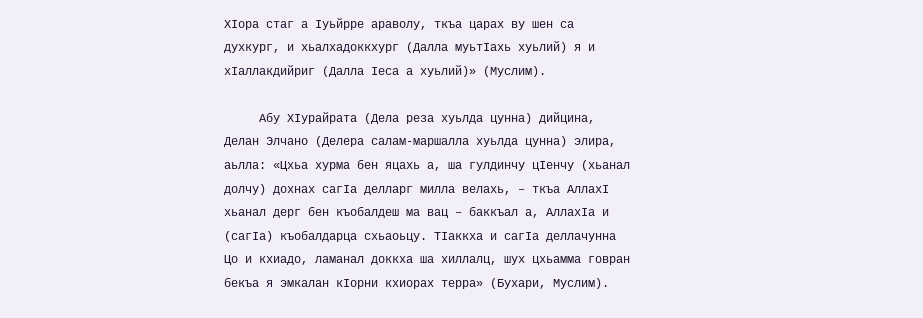ХIора стаг а Iуьйрре араволу, ткъа царах ву шен са духкург, и хьалхадоккхург (Далла муьтIахь хуьлий) я и хIаллакдийриг (Далла Iеса а хуьлий)» (Муслим).

     Абу ХIурайрата (Дела реза хуьлда цунна) дийцина, Делан Элчано (Делера салам-маршалла хуьлда цунна) элира, аьлла: «Цхьа хурма бен яцахь а, ша гулдинчу цIенчу (хьанал долчу) дохнах сагIа делларг милла велахь, – ткъа АллахI хьанал дерг бен къобалдеш ма вац – баккъал а, АллахIа и (сагIа) къобалдарца схьаоьцу. ТIаккха и сагIа деллачунна Цо и кхиадо, ламанал доккха ша хиллалц, шух цхьамма говран бекъа я эмкалан кIорни кхиорах терра» (Бухари, Муслим).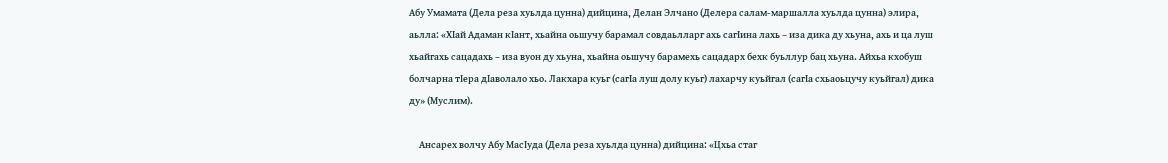Абу Умамата (Дела реза хуьлда цунна) дийцина, Делан Элчано (Делера салам-маршалла хуьлда цунна) элира, аьлла: «ХIай Адаман кIант, хьайна оьшучу барамал совдаьлларг ахь сагIина лахь – иза дика ду хьуна, ахь и ца луш хьайгахь сацадахь – иза вуон ду хьуна, хьайна оьшучу барамехь сацадарх бехк буьллур бац хьуна. Айхьа кхобуш болчарна тIера дIаволало хьо. Лакхара куьг (сагIа луш долу куьг) лахарчу куьйгал (сагIа схьаоьцучу куьйгал) дика ду» (Муслим).

     Ансарех волчу Абу МасIуда (Дела реза хуьлда цунна) дийцина: «Цхьа стаг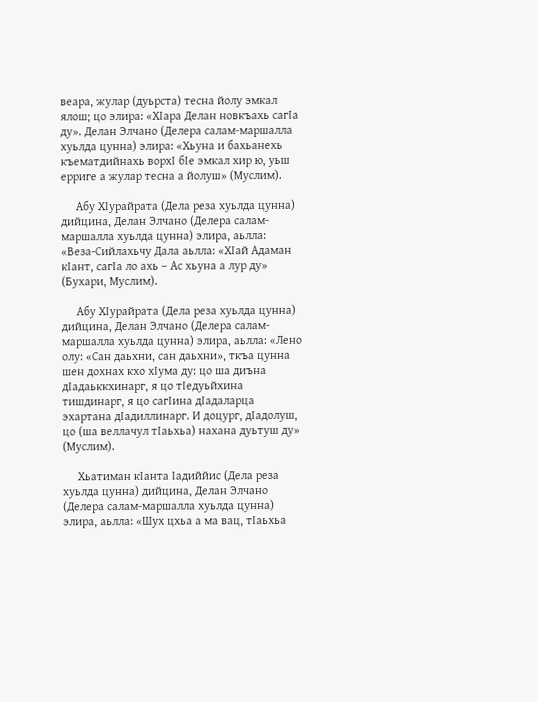веара, жулар (дуьрста) тесна йолу эмкал ялош; цо элира: «ХIара Делан новкъахь сагIа ду». Делан Элчано (Делера салам-маршалла хуьлда цунна) элира: «Хьуна и бахьанехь къематдийнахь ворхI бIе эмкал хир ю, уьш ерриге а жулар тесна а йолуш» (Муслим).

     Абу ХIурайрата (Дела реза хуьлда цунна) дийцина, Делан Элчано (Делера салам-маршалла хуьлда цунна) элира, аьлла: «Веза-Сийлахьчу Дала аьлла: «ХIай Адаман кIант, сагIа ло ахь – Ас хьуна а лур ду» (Бухари, Муслим).

     Абу ХIурайрата (Дела реза хуьлда цунна) дийцина, Делан Элчано (Делера салам-маршалла хуьлда цунна) элира, аьлла: «Лено олу: «Сан даьхни, сан даьхни», ткъа цунна шен дохнах кхо хIума ду: цо ша диъна дIадаьккхинарг, я цо тIедуьйхина тишдинарг, я цо сагIина дIадаларца эхартана дIадиллинарг. И доцург, дIадолуш, цо (ша веллачул тIаьхьа) нахана дуьтуш ду» (Муслим).

     Хьатиман кIанта Iадиййис (Дела реза хуьлда цунна) дийцина, Делан Элчано (Делера салам-маршалла хуьлда цунна) элира, аьлла: «Шух цхьа а ма вац, тIаьхьа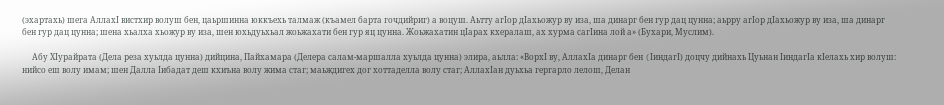(эхартахь) шега АллахI вистхир волуш бен, цаьршинна юккъехь талмаж (къамел барта гочдийриг) а воцуш. Аьтту агIор дIахьожур ву иза, ша динарг бен гур дац цунна; аьрру агIор дIахьожур ву иза, ша динарг бен гур дац цунна; шена хьалха хьожур ву иза, шен юхьдуьхьал жоьжахати бен гур яц цунна. Жоьжахатин цIарах кхералаш, ах хурма сагIина лой а» (Бухари, Муслим).

     Абу ХIурайрата (Дела реза хуьлда цунна) дийцина, Пайхамара (Делера салам-маршалла хуьлда цунна) элира, аьлла: «ВорхI ву, АллахIа динарг бен (IиндагI) доцчу дийнахь Цуьнан IиндагIа кIелахь хир волуш: нийсо еш волу имам; шен Далла Iибадат деш кхиъна волу жима стаг; маьждигех дог хоттаделла волу стаг; АллахIан дуьхьа гергарло лелош, Делан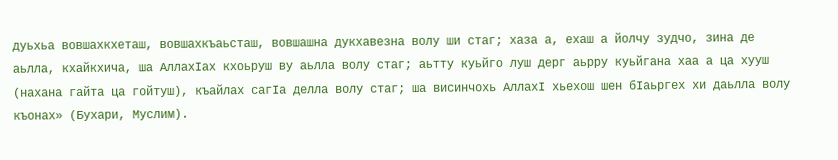дуьхьа вовшахкхеташ, вовшахкъаьсташ, вовшашна дукхавезна волу ши стаг; хаза а, ехаш а йолчу зудчо, зина де аьлла, кхайкхича, ша АллахIах кхоьруш ву аьлла волу стаг; аьтту куьйго луш дерг аьрру куьйгана хаа а ца хууш (нахана гайта ца гойтуш), къайлах сагIа делла волу стаг; ша висинчохь АллахI хьехош шен бIаьргех хи даьлла волу къонах» (Бухари, Муслим).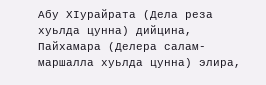Абу ХIурайрата (Дела реза хуьлда цунна) дийцина, Пайхамара (Делера салам-маршалла хуьлда цунна) элира,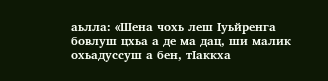аьлла: «Шена чохь леш Iуьйренга бовлуш цхьа а де ма дац, ши малик охьадуссуш а бен, тIаккха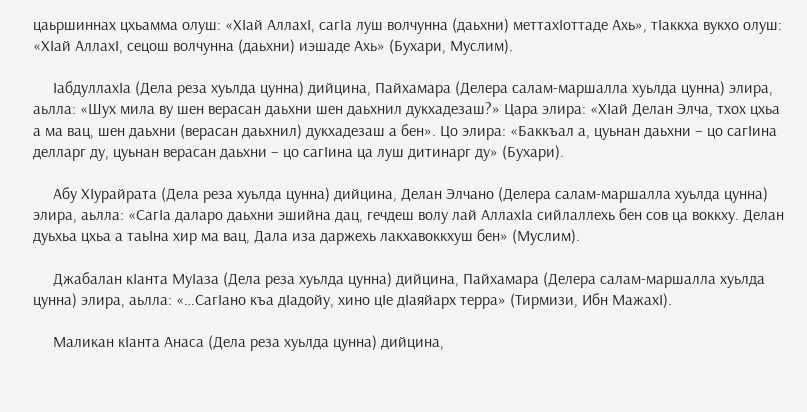цаьршиннах цхьамма олуш: «ХIай АллахI, сагIа луш волчунна (даьхни) меттахIоттаде Ахь», тIаккха вукхо олуш: «ХIай АллахI, сецош волчунна (даьхни) иэшаде Ахь» (Бухари, Муслим).

     IабдуллахIа (Дела реза хуьлда цунна) дийцина, Пайхамара (Делера салам-маршалла хуьлда цунна) элира, аьлла: «Шух мила ву шен верасан даьхни шен даьхнил дукхадезаш?» Цара элира: «ХIай Делан Элча, тхох цхьа а ма вац, шен даьхни (верасан даьхнил) дукхадезаш а бен». Цо элира: «Баккъал а, цуьнан даьхни – цо сагIина делларг ду, цуьнан верасан даьхни – цо сагIина ца луш дитинарг ду» (Бухари).

     Абу ХIурайрата (Дела реза хуьлда цунна) дийцина, Делан Элчано (Делера салам-маршалла хуьлда цунна) элира, аьлла: «СагIа даларо даьхни эшийна дац, гечдеш волу лай АллахIа сийлаллехь бен сов ца воккху. Делан дуьхьа цхьа а таьIна хир ма вац, Дала иза даржехь лакхавоккхуш бен» (Муслим).

     Джабалан кIанта МуIаза (Дела реза хуьлда цунна) дийцина, Пайхамара (Делера салам-маршалла хуьлда цунна) элира, аьлла: «…СагIано къа дIадойу, хино цIе дIаяйарх терра» (Тирмизи, Ибн МажахI).

     Маликан кIанта Анаса (Дела реза хуьлда цунна) дийцина,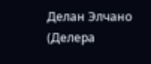Делан Элчано (Делера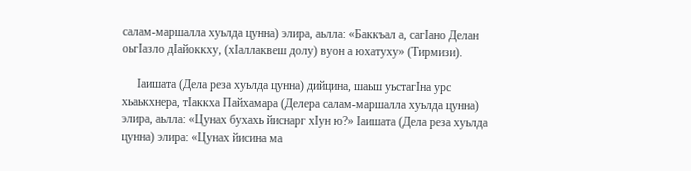салам-маршалла хуьлда цунна) элира, аьлла: «Баккъал а, сагIано Делан оьгIазло дIайоккху, (хIаллаквеш долу) вуон а юхатуху» (Тирмизи).

     Iаишата (Дела реза хуьлда цунна) дийцина, шаьш уьстагIна урс хьаькхнера, тIаккха Пайхамара (Делера салам-маршалла хуьлда цунна) элира, аьлла: «Цунах бухахь йиснарг хIун ю?» Iаишата (Дела реза хуьлда цунна) элира: «Цунах йисина ма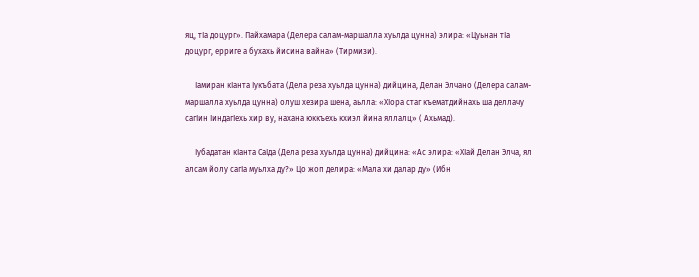яц, тIа доцург». Пайхамара (Делера салам-маршалла хуьлда цунна) элира: «Цуьнан тIа доцург, ерриге а бухахь йисина вайна» (Тирмизи).

     Iамиран кIанта Iукъбата (Дела реза хуьлда цунна) дийцина, Делан Элчано (Делера салам-маршалла хуьлда цунна) олуш хезира шена, аьлла: «ХIора стаг къематдийнахь ша деллачу сагIин IиндагIехь хир ву, нахана юккъехь кхиэл йина яллалц» ( Ахьмад).

     Iубадатан кIанта СаIда (Дела реза хуьлда цунна) дийцина: «Ас элира: «ХIай Делан Элча, ял алсам йолу сагIа муьлха ду?» Цо жоп делира: «Мала хи далар ду» (Ибн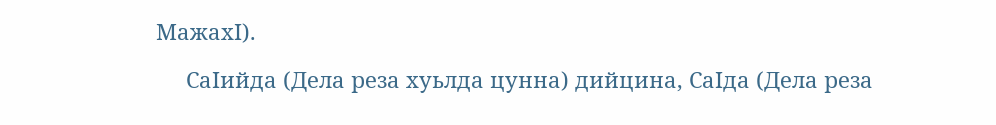МажахI).

     СаIийда (Дела реза хуьлда цунна) дийцина, СаIда (Дела реза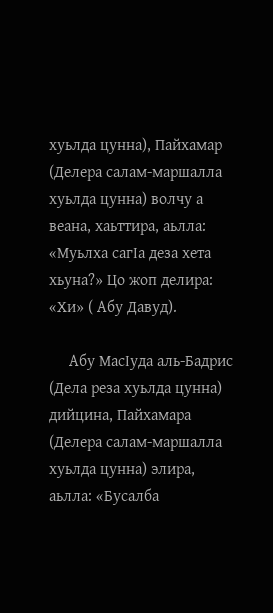хуьлда цунна), Пайхамар (Делера салам-маршалла хуьлда цунна) волчу а веана, хаьттира, аьлла: «Муьлха сагIа деза хета хьуна?» Цо жоп делира: «Хи» ( Абу Давуд).

     Абу МасIуда аль-Бадрис (Дела реза хуьлда цунна) дийцина, Пайхамара (Делера салам-маршалла хуьлда цунна) элира, аьлла: «Бусалба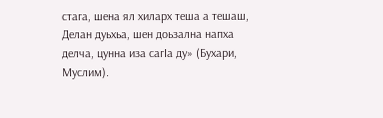стага, шена ял хиларх теша а тешаш, Делан дуьхьа, шен доьзална напха делча, цунна иза сагIа ду» (Бухари, Муслим).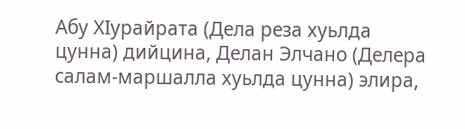Абу ХIурайрата (Дела реза хуьлда цунна) дийцина, Делан Элчано (Делера салам-маршалла хуьлда цунна) элира,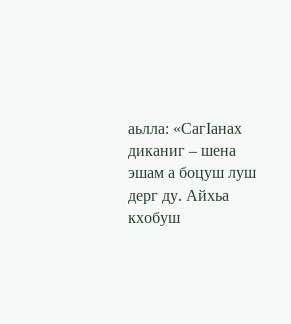аьлла: «СагIанах диканиг – шена эшам а боцуш луш дерг ду. Айхьа кхобуш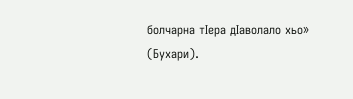болчарна тIера дIаволало хьо» (Бухари).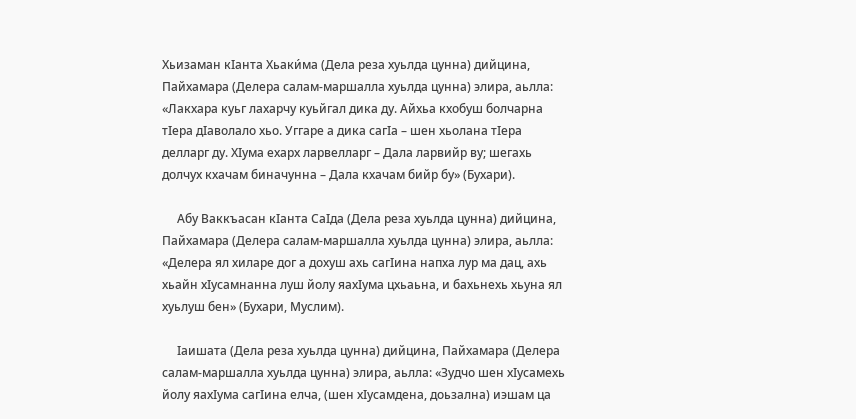Хьизаман кIанта Хьаки́ма (Дела реза хуьлда цунна) дийцина, Пайхамара (Делера салам-маршалла хуьлда цунна) элира, аьлла: «Лакхара куьг лахарчу куьйгал дика ду. Айхьа кхобуш болчарна тIера дIаволало хьо. Уггаре а дика сагIа – шен хьолана тIера делларг ду. ХIума ехарх ларвелларг – Дала ларвийр ву; шегахь долчух кхачам биначунна – Дала кхачам бийр бу» (Бухари).

     Абу Ваккъасан кIанта СаIда (Дела реза хуьлда цунна) дийцина, Пайхамара (Делера салам-маршалла хуьлда цунна) элира, аьлла: «Делера ял хиларе дог а дохуш ахь сагIина напха лур ма дац, ахь хьайн хIусамнанна луш йолу яахIума цхьаьна, и бахьнехь хьуна ял хуьлуш бен» (Бухари, Муслим).

     Iаишата (Дела реза хуьлда цунна) дийцина, Пайхамара (Делера салам-маршалла хуьлда цунна) элира, аьлла: «Зудчо шен хIусамехь йолу яахIума сагIина елча, (шен хIусамдена, доьзална) иэшам ца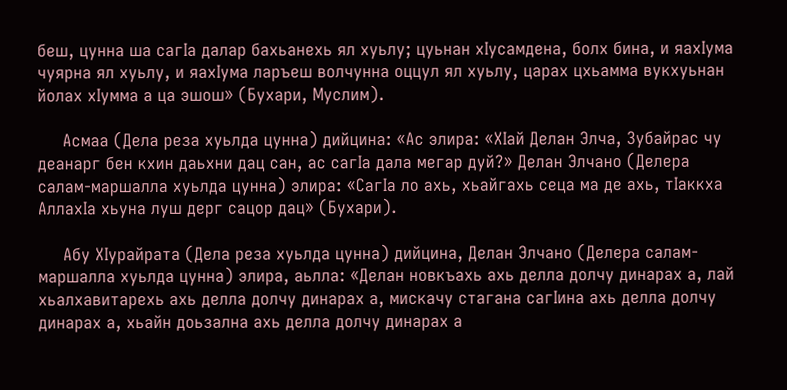беш, цунна ша сагIа далар бахьанехь ял хуьлу; цуьнан хIусамдена, болх бина, и яахIума чуярна ял хуьлу, и яахIума ларъеш волчунна оццул ял хуьлу, царах цхьамма вукхуьнан йолах хIумма а ца эшош» (Бухари, Муслим).

     Асмаа (Дела реза хуьлда цунна) дийцина: «Ас элира: «ХIай Делан Элча, Зубайрас чу деанарг бен кхин даьхни дац сан, ас сагIа дала мегар дуй?» Делан Элчано (Делера салам-маршалла хуьлда цунна) элира: «СагIа ло ахь, хьайгахь сеца ма де ахь, тIаккха АллахIа хьуна луш дерг сацор дац» (Бухари).

     Абу ХIурайрата (Дела реза хуьлда цунна) дийцина, Делан Элчано (Делера салам-маршалла хуьлда цунна) элира, аьлла: «Делан новкъахь ахь делла долчу динарах а, лай хьалхавитарехь ахь делла долчу динарах а, мискачу стагана сагIина ахь делла долчу динарах а, хьайн доьзална ахь делла долчу динарах а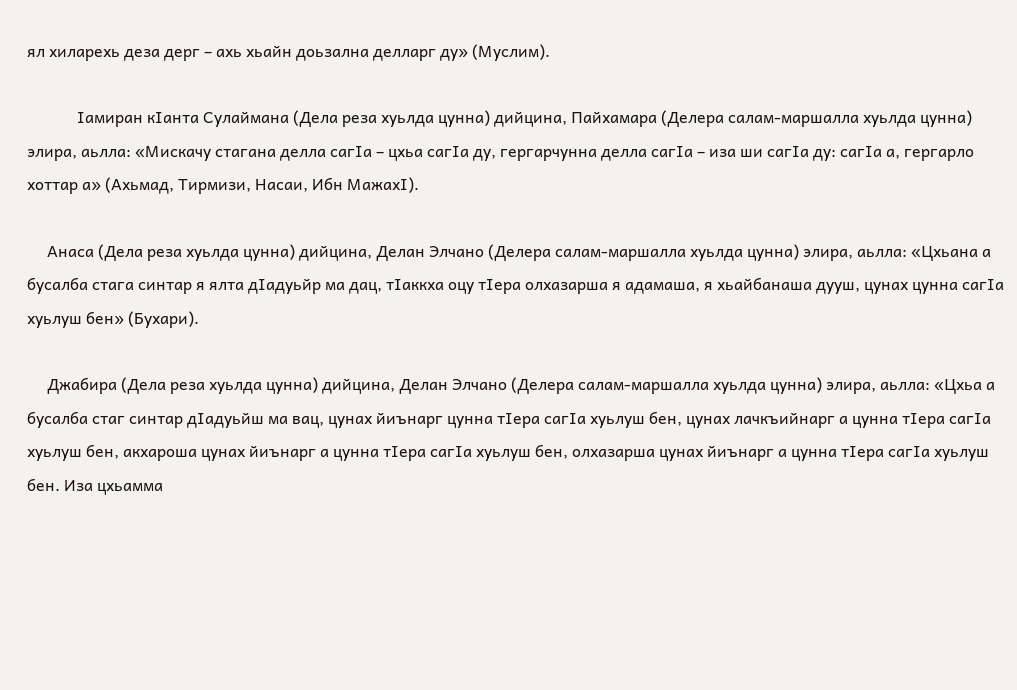ял хиларехь деза дерг – ахь хьайн доьзална делларг ду» (Муслим).

     Iамиран кIанта Сулаймана (Дела реза хуьлда цунна) дийцина, Пайхамара (Делера салам-маршалла хуьлда цунна) элира, аьлла: «Мискачу стагана делла сагIа – цхьа сагIа ду, гергарчунна делла сагIа – иза ши сагIа ду: сагIа а, гергарло хоттар а» (Ахьмад, Тирмизи, Насаи, Ибн МажахI).

     Анаса (Дела реза хуьлда цунна) дийцина, Делан Элчано (Делера салам-маршалла хуьлда цунна) элира, аьлла: «Цхьана а бусалба стага синтар я ялта дIадуьйр ма дац, тIаккха оцу тIера олхазарша я адамаша, я хьайбанаша дууш, цунах цунна сагIа хуьлуш бен» (Бухари).

     Джабира (Дела реза хуьлда цунна) дийцина, Делан Элчано (Делера салам-маршалла хуьлда цунна) элира, аьлла: «Цхьа а бусалба стаг синтар дIадуьйш ма вац, цунах йиънарг цунна тIера сагIа хуьлуш бен, цунах лачкъийнарг а цунна тIера сагIа хуьлуш бен, акхароша цунах йиънарг а цунна тIера сагIа хуьлуш бен, олхазарша цунах йиънарг а цунна тIера сагIа хуьлуш бен. Иза цхьамма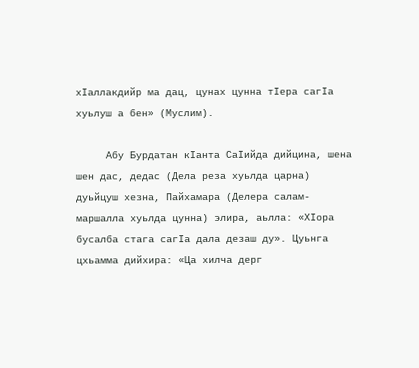хIаллакдийр ма дац, цунах цунна тIера сагIа хуьлуш а бен» (Муслим).

     Абу Бурдатан кIанта СаIийда дийцина, шена шен дас, дедас (Дела реза хуьлда царна) дуьйцуш хезна, Пайхамара (Делера салам-маршалла хуьлда цунна) элира, аьлла: «ХIора бусалба стага сагIа дала дезаш ду». Цуьнга цхьамма дийхира: «Ца хилча дерг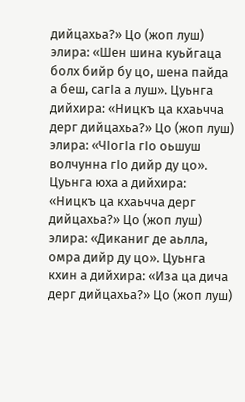дийцахьа?» Цо (жоп луш) элира: «Шен шина куьйгаца болх бийр бу цо, шена пайда а беш, сагIа а луш». Цуьнга дийхира: «Ницкъ ца кхаьчча дерг дийцахьа?» Цо (жоп луш) элира: «ЧIогIа гIо оьшуш волчунна гIо дийр ду цо». Цуьнга юха а дийхира: «Ницкъ ца кхаьчча дерг дийцахьа?» Цо (жоп луш) элира: «Диканиг де аьлла, омра дийр ду цо». Цуьнга кхин а дийхира: «Иза ца дича дерг дийцахьа?» Цо (жоп луш)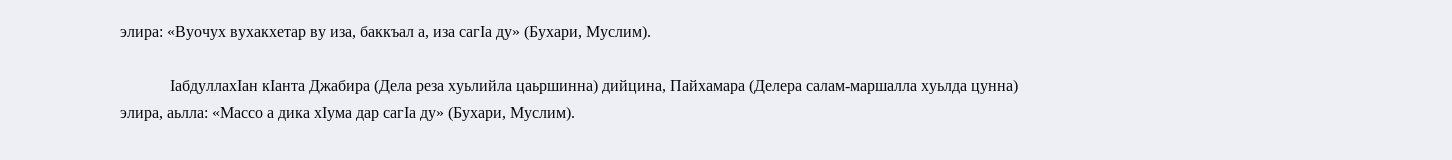элира: «Вуочух вухакхетар ву иза, баккъал а, иза сагIа ду» (Бухари, Муслим).

     IабдуллахIан кIанта Джабира (Дела реза хуьлийла цаьршинна) дийцина, Пайхамара (Делера салам-маршалла хуьлда цунна) элира, аьлла: «Массо а дика хIума дар сагIа ду» (Бухари, Муслим).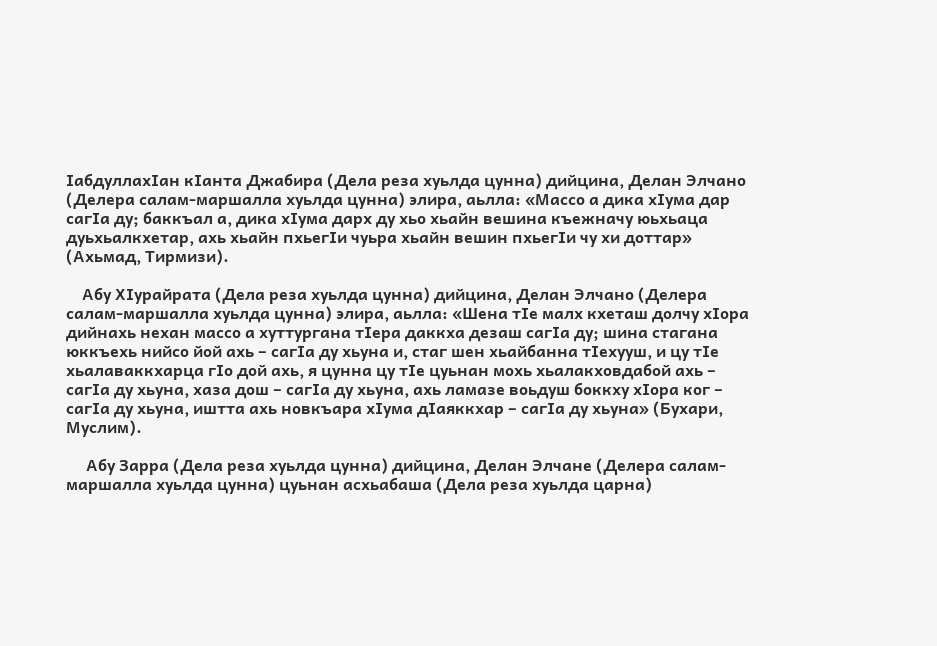IабдуллахIан кIанта Джабира (Дела реза хуьлда цунна) дийцина, Делан Элчано (Делера салам-маршалла хуьлда цунна) элира, аьлла: «Массо а дика хIума дар сагIа ду; баккъал а, дика хIума дарх ду хьо хьайн вешина къежначу юьхьаца дуьхьалкхетар, ахь хьайн пхьегIи чуьра хьайн вешин пхьегIи чу хи доттар» (Ахьмад, Тирмизи).

    Абу ХIурайрата (Дела реза хуьлда цунна) дийцина, Делан Элчано (Делера салам-маршалла хуьлда цунна) элира, аьлла: «Шена тIе малх кхеташ долчу хIора дийнахь нехан массо а хуттургана тIера даккха дезаш сагIа ду; шина стагана юккъехь нийсо йой ахь – сагIа ду хьуна и, стаг шен хьайбанна тIехууш, и цу тIе хьалаваккхарца гIо дой ахь, я цунна цу тIе цуьнан мохь хьалакховдабой ахь – сагIа ду хьуна, хаза дош – сагIа ду хьуна, ахь ламазе воьдуш боккху хIора ког – сагIа ду хьуна, иштта ахь новкъара хIума дIаяккхар – сагIа ду хьуна» (Бухари, Муслим).

     Абу Зарра (Дела реза хуьлда цунна) дийцина, Делан Элчане (Делера салам-маршалла хуьлда цунна) цуьнан асхьабаша (Дела реза хуьлда царна)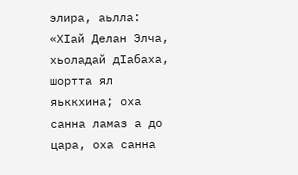элира, аьлла: «ХIай Делан Элча, хьоладай дIабаха, шортта ял яьккхина; оха санна ламаз а до цара, оха санна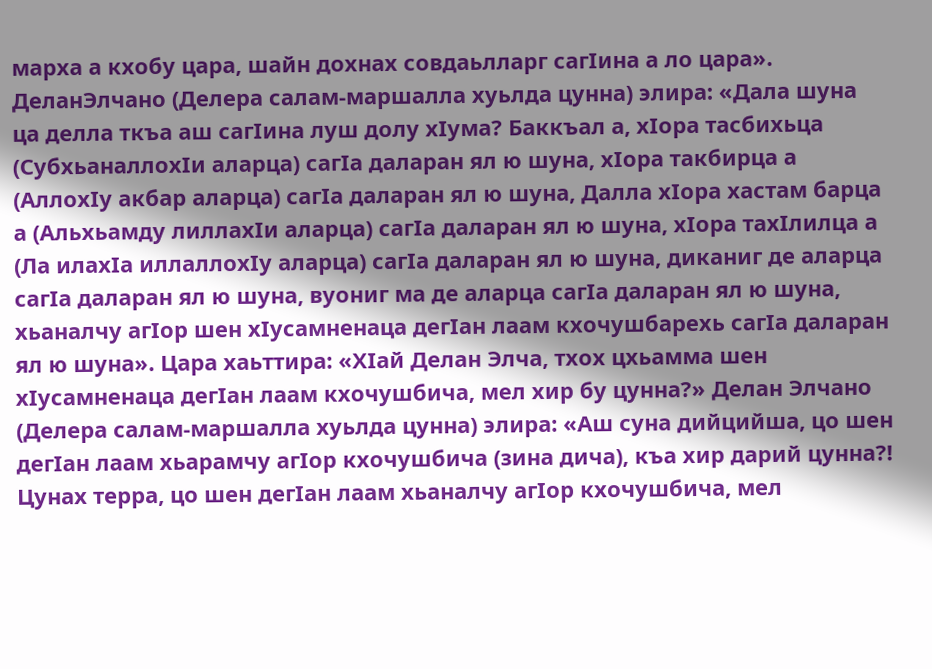марха а кхобу цара, шайн дохнах совдаьлларг сагIина а ло цара». ДеланЭлчано (Делера салам-маршалла хуьлда цунна) элира: «Дала шуна ца делла ткъа аш сагIина луш долу хIума? Баккъал а, хIора тасбихьца (СубхьаналлохIи аларца) сагIа даларан ял ю шуна, хIора такбирца а (АллохIу акбар аларца) сагIа даларан ял ю шуна, Далла хIора хастам барца а (Альхьамду лиллахIи аларца) сагIа даларан ял ю шуна, хIора тахIлилца а (Ла илахIа иллаллохIу аларца) сагIа даларан ял ю шуна, диканиг де аларца сагIа даларан ял ю шуна, вуониг ма де аларца сагIа даларан ял ю шуна, хьаналчу агIор шен хIусамненаца дегIан лаам кхочушбарехь сагIа даларан ял ю шуна». Цара хаьттира: «ХIай Делан Элча, тхох цхьамма шен хIусамненаца дегIан лаам кхочушбича, мел хир бу цунна?» Делан Элчано (Делера салам-маршалла хуьлда цунна) элира: «Аш суна дийцийша, цо шен дегIан лаам хьарамчу агIор кхочушбича (зина дича), къа хир дарий цунна?! Цунах терра, цо шен дегIан лаам хьаналчу агIор кхочушбича, мел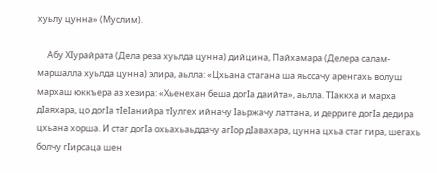хуьлу цунна» (Муслим).

     Абу ХIурайрата (Дела реза хуьлда цунна) дийцина, Пайхамара (Делера салам-маршалла хуьлда цунна) элира, аьлла: «Цхьана стагана ша яьссачу аренгахь волуш мархаш юккъера аз хезира: «Хьенехан беша догIа даийта», аьлла. ТIаккха и марха дIаяхара, цо догIа тIеIанийра тIулгех ийначу Iаьржачу латтана, и дерриге догIа дедира цхьана хорша. И стаг догIа охьахьаьддачу агIор дIавахара, цунна цхьа стаг гира, шегахь болчу гIирсаца шен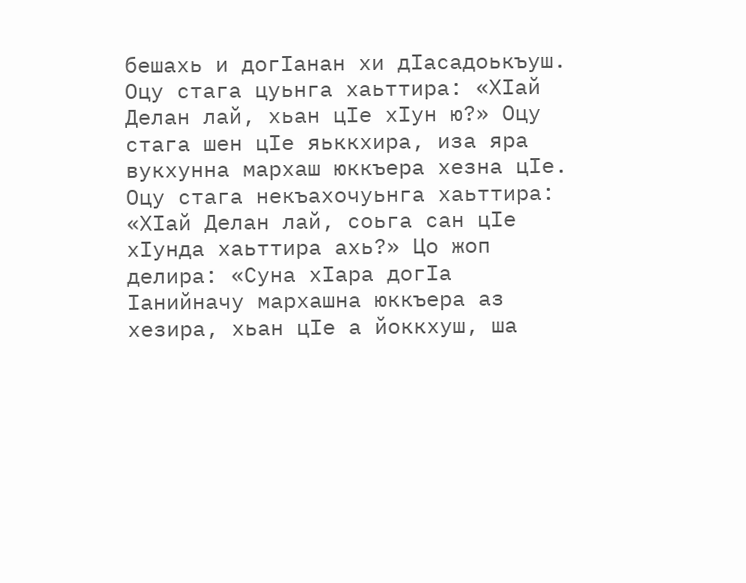бешахь и догIанан хи дIасадоькъуш. Оцу стага цуьнга хаьттира: «ХIай Делан лай, хьан цIе хIун ю?» Оцу стага шен цIе яьккхира, иза яра вукхунна мархаш юккъера хезна цIе. Оцу стага некъахочуьнга хаьттира: «ХIай Делан лай, соьга сан цIе хIунда хаьттира ахь?» Цо жоп делира: «Суна хIара догIа Iанийначу мархашна юккъера аз хезира, хьан цIе а йоккхуш, ша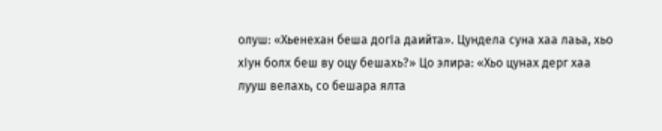олуш: «Хьенехан беша догIа даийта». Цундела суна хаа лаьа, хьо хIун болх беш ву оцу бешахь?» Цо элира: «Хьо цунах дерг хаа лууш велахь, со бешара ялта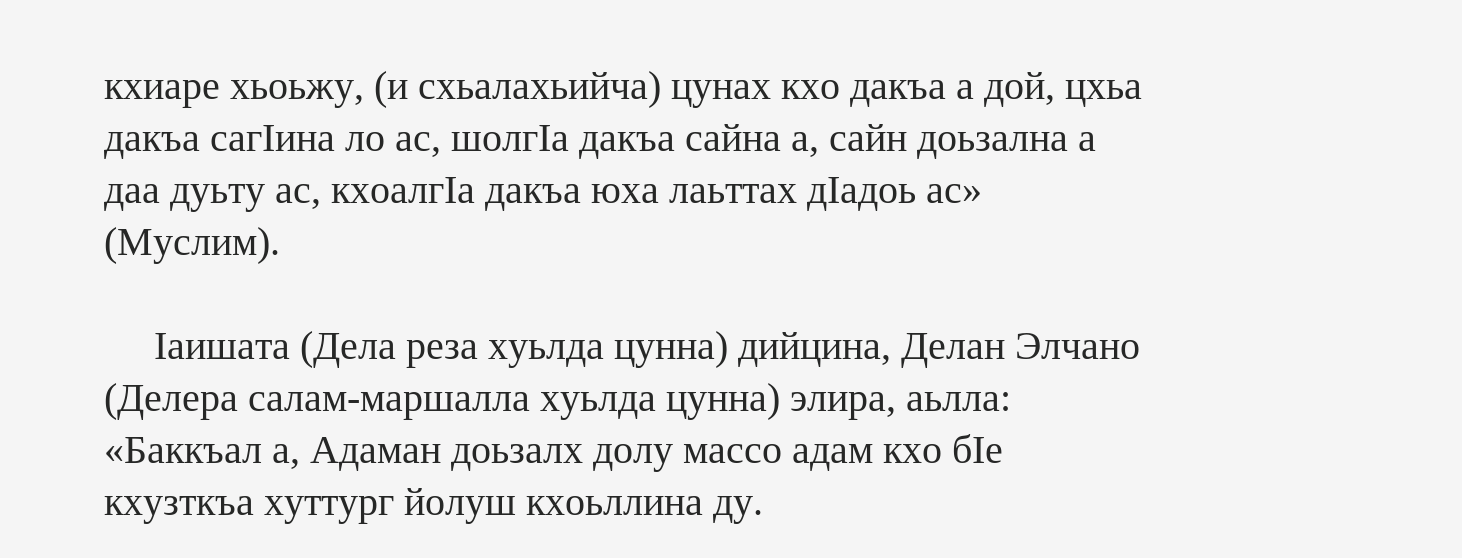кхиаре хьоьжу, (и схьалахьийча) цунах кхо дакъа а дой, цхьа дакъа сагIина ло ас, шолгIа дакъа сайна а, сайн доьзална а даа дуьту ас, кхоалгIа дакъа юха лаьттах дIадоь ас» (Муслим).

     Iаишата (Дела реза хуьлда цунна) дийцина, Делан Элчано (Делера салам-маршалла хуьлда цунна) элира, аьлла: «Баккъал а, Адаман доьзалх долу массо адам кхо бIе кхузткъа хуттург йолуш кхоьллина ду.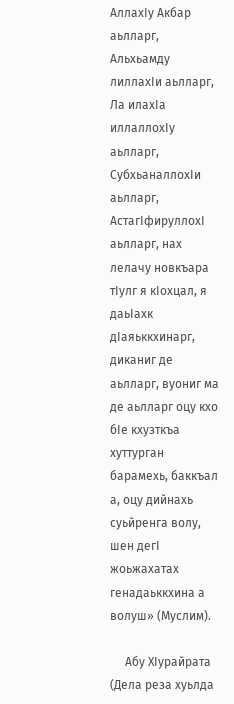АллахIу Акбар аьлларг, Альхьамду лиллахIи аьлларг, Ла илахIа иллаллохIу аьлларг, СубхьаналлохIи аьлларг, АстагIфируллохI аьлларг, нах лелачу новкъара тIулг я кIохцал, я даьIахк дIаяьккхинарг, диканиг де аьлларг, вуониг ма де аьлларг оцу кхо бIе кхузткъа хуттурган барамехь, баккъал а, оцу дийнахь суьйренга волу, шен дегI жоьжахатах генадаьккхина а волуш» (Муслим).

     Абу ХIурайрата (Дела реза хуьлда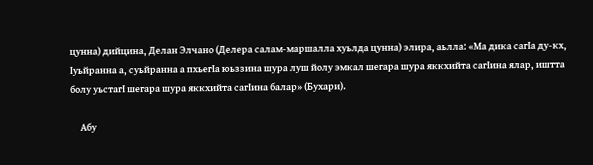цунна) дийцина, Делан Элчано (Делера салам-маршалла хуьлда цунна) элира, аьлла: «Ма дика сагIа ду-кх, Iуьйранна а, суьйранна а пхьегIа юьззина шура луш йолу эмкал шегара шура яккхийта сагIина ялар, иштта болу уьстагI шегара шура яккхийта сагIина балар» (Бухари).

     Абу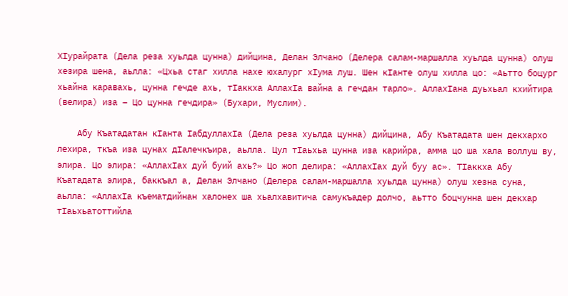ХIурайрата (Дела реза хуьлда цунна) дийцина, Делан Элчано (Делера салам-маршалла хуьлда цунна) олуш хезира шена, аьлла: «Цхьа стаг хилла нахе юхалург хIума луш. Шен кIанте олуш хилла цо: «Аьтто боцург хьайна каравахь, цунна гечде ахь, тIаккха АллахIа вайна а гечдан тарло». АллахIана дуьхьал кхийтира (велира) иза – Цо цунна гечдира» (Бухари, Муслим).

    Абу Къатадатан кIанта IабдуллахIа (Дела реза хуьлда цунна) дийцина, Абу Къатадата шен декхархо лехира, ткъа иза цунах дIалечкъира, аьлла. Цул тIаьхьа цунна иза карийра, амма цо ша хала воллуш ву, элира. Цо элира: «АллахIах дуй буий ахь?» Цо жоп делира: «АллахIах дуй буу ас». ТIаккха Абу Къатадата элира, баккъал а, Делан Элчано (Делера салам-маршалла хуьлда цунна) олуш хезна суна, аьлла: «АллахIа къематдийнан халонех ша хьалхавитича самукъадер долчо, аьтто боцчунна шен декхар тIаьхьатоттийла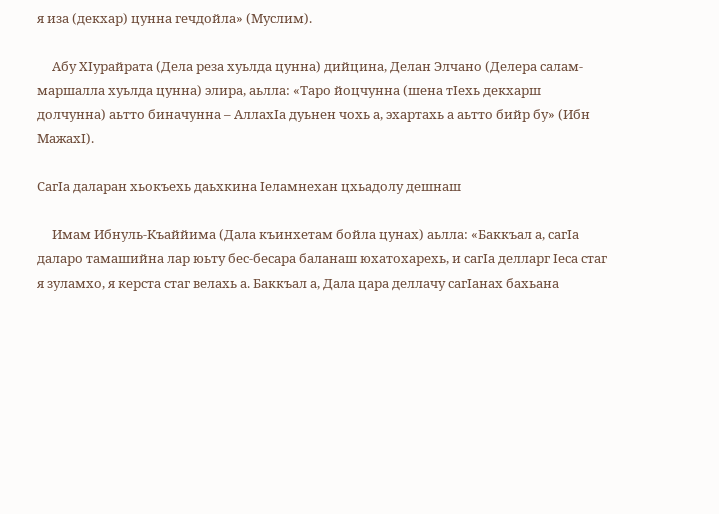я иза (декхар) цунна гечдойла» (Муслим).

     Абу ХIурайрата (Дела реза хуьлда цунна) дийцина, Делан Элчано (Делера салам-маршалла хуьлда цунна) элира, аьлла: «Таро йоцчунна (шена тIехь декхарш долчунна) аьтто биначунна – АллахIа дуьнен чохь а, эхартахь а аьтто бийр бу» (Ибн МажахI).

СагIа даларан хьокъехь даьхкина Iеламнехан цхьадолу дешнаш

     Имам Ибнуль-Къаййима (Дала къинхетам бойла цунах) аьлла: «Баккъал а, сагIа даларо тамашийна лар юьту бес-бесара баланаш юхатохарехь, и сагIа делларг Iеса стаг я зуламхо, я керста стаг велахь а. Баккъал а, Дала цара деллачу сагIанах бахьана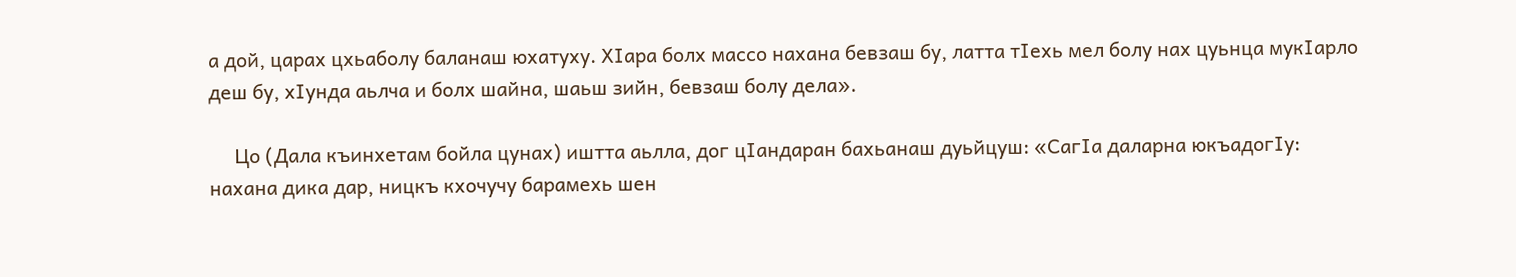а дой, царах цхьаболу баланаш юхатуху. ХIара болх массо нахана бевзаш бу, латта тIехь мел болу нах цуьнца мукIарло деш бу, хIунда аьлча и болх шайна, шаьш зийн, бевзаш болу дела».

     Цо (Дала къинхетам бойла цунах) иштта аьлла, дог цIандаран бахьанаш дуьйцуш: «СагIа даларна юкъадогIу: нахана дика дар, ницкъ кхочучу барамехь шен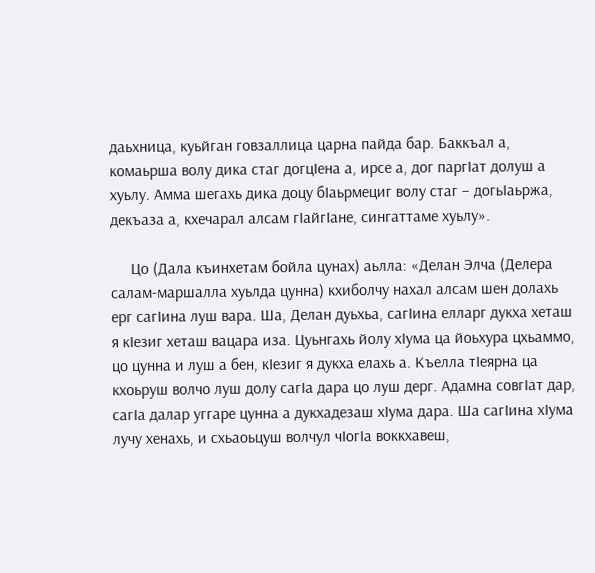даьхница, куьйган говзаллица царна пайда бар. Баккъал а, комаьрша волу дика стаг догцIена а, ирсе а, дог паргIат долуш а хуьлу. Амма шегахь дика доцу бIаьрмециг волу стаг – догьIаьржа, декъаза а, кхечарал алсам гIайгIане, сингаттаме хуьлу».

     Цо (Дала къинхетам бойла цунах) аьлла: «Делан Элча (Делера салам-маршалла хуьлда цунна) кхиболчу нахал алсам шен долахь ерг сагIина луш вара. Ша, Делан дуьхьа, сагIина елларг дукха хеташ я кIезиг хеташ вацара иза. Цуьнгахь йолу хIума ца йоьхура цхьаммо, цо цунна и луш а бен, кIезиг я дукха елахь а. Къелла тIеярна ца кхоьруш волчо луш долу сагIа дара цо луш дерг. Адамна совгIат дар, сагIа далар уггаре цунна а дукхадезаш хIума дара. Ша сагIина хIума лучу хенахь, и схьаоьцуш волчул чIогIа воккхавеш,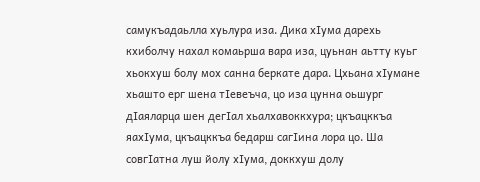самукъадаьлла хуьлура иза. Дика хIума дарехь кхиболчу нахал комаьрша вара иза, цуьнан аьтту куьг хьокхуш болу мох санна беркате дара. Цхьана хIумане хьашто ерг шена тIевеъча, цо иза цунна оьшург дIаяларца шен дегIал хьалхавоккхура; цкъацккъа яахIума, цкъацккъа бедарш сагIина лора цо. Ша совгIатна луш йолу хIума, доккхуш долу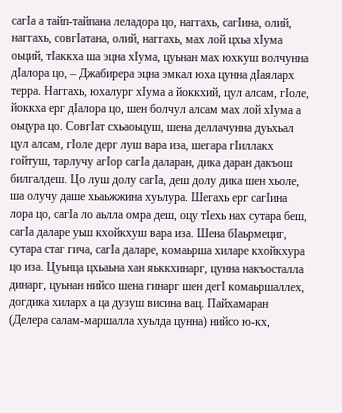сагIа а тайп-тайпана леладора цо, наггахь, сагIина, олий, наггахь, совгIатана, олий, наггахь, мах лой цхьа хIума оьций, тIаккха ша эцна хIума, цуьнан мах юхкуш волчунна дIалора цо, – Джабирера эцна эмкал юха цунна дIаяларх терра. Наггахь, юхалург хIума а йоккхий, цул алсам, гIоле, йоккха ерг дIалора цо, шен болчул алсам мах лой хIума а оьцура цо. СовгIат схьаоьцуш, шена деллачунна дуьхьал цул алсам, гIоле дерг луш вара иза, шегара гIиллакх гойтуш, тарлучу агIор сагIа даларан, дика даран дакъош билгалдеш. Цо луш долу сагIа, деш долу дика шен хьоле, ша олучу даше хьаьжжина хуьлура. Шегахь ерг сагIина лора цо, сагIа ло аьлла омра деш, оцу тIехь нах сутара беш, сагIа даларе уьш кхойкхуш вара иза. Шена бIаьрмециг, сутара стаг гича, сагIа даларе, комаьрша хиларе кхойкхура цо иза. Цуьнца цхьаьна хан яьккхинарг, цунна накъосталла динарг, цуьнан нийсо шена гинарг шен дегI комаьршаллех, догдика хиларх а ца дузуш висина вац. Пайхамаран (Делера салам-маршалла хуьлда цунна) нийсо ю-кх,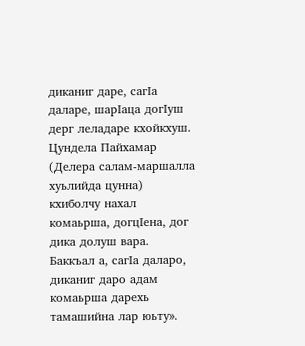диканиг даре, сагIа даларе, шарIаца догIуш дерг леладаре кхойкхуш. Цундела Пайхамар (Делера салам-маршалла хуьлийда цунна) кхиболчу нахал комаьрша, догцIена, дог дика долуш вара. Баккъал а, сагIа даларо, диканиг даро адам комаьрша дарехь тамашийна лар юьту».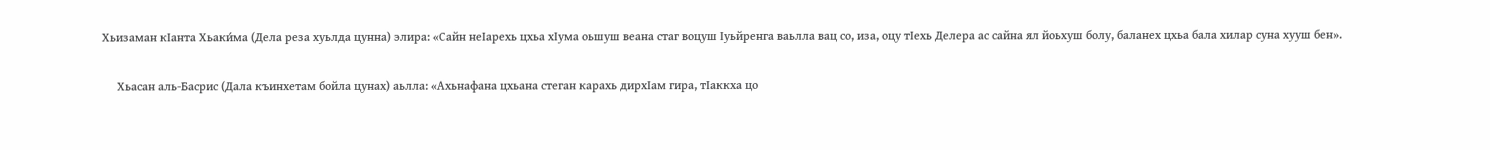Хьизаман кIанта Хьаки́ма (Дела реза хуьлда цунна) элира: «Сайн неIарехь цхьа хIума оьшуш веана стаг воцуш Iуьйренга ваьлла вац со, иза, оцу тIехь Делера ас сайна ял йоьхуш болу, баланех цхьа бала хилар суна хууш бен».

     Хьасан аль-Басрис (Дала къинхетам бойла цунах) аьлла: «Ахьнафана цхьана стеган карахь дирхIам гира, тIаккха цо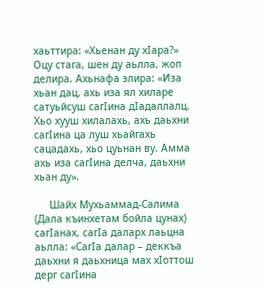хаьттира: «Хьенан ду хIара?» Оцу стага, шен ду аьлла, жоп делира. Ахьнафа элира: «Иза хьан дац, ахь иза ял хиларе сатуьйсуш сагIина дIадаллалц. Хьо хууш хилалахь, ахь даьхни сагIина ца луш хьайгахь сацадахь, хьо цуьнан ву. Амма ахь иза сагIина делча, даьхни хьан ду».

     Шайх Мухьаммад-Салима (Дала къинхетам бойла цунах) сагIанах, сагIа даларх лаьцна аьлла: «СагIа далар – деккъа даьхни я даьхница мах хIоттош дерг сагIина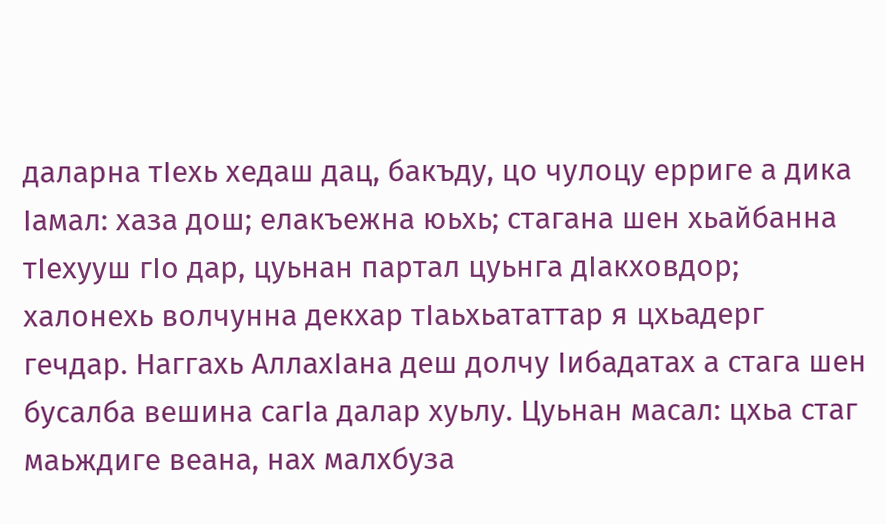даларна тIехь хедаш дац, бакъду, цо чулоцу ерриге а дика Iамал: хаза дош; елакъежна юьхь; стагана шен хьайбанна тIехууш гIо дар, цуьнан партал цуьнга дIакховдор; халонехь волчунна декхар тIаьхьататтар я цхьадерг гечдар. Наггахь АллахIана деш долчу Iибадатах а стага шен бусалба вешина сагIа далар хуьлу. Цуьнан масал: цхьа стаг маьждиге веана, нах малхбуза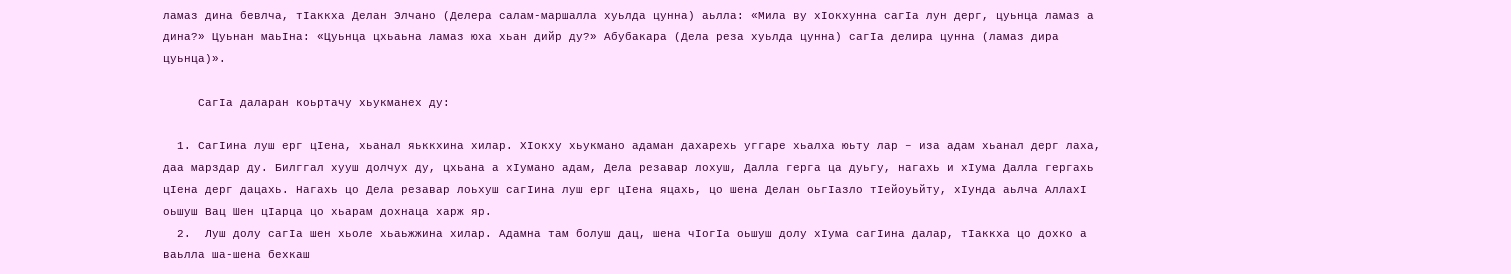ламаз дина бевлча, тIаккха Делан Элчано (Делера салам-маршалла хуьлда цунна) аьлла: «Мила ву хIокхунна сагIа лун дерг, цуьнца ламаз а дина?» Цуьнан маьIна: «Цуьнца цхьаьна ламаз юха хьан дийр ду?» Абубакара (Дела реза хуьлда цунна) сагIа делира цунна (ламаз дира цуьнца)».

     СагIа даларан коьртачу хьукманех ду:

  1. СагIина луш ерг цIена, хьанал яьккхина хилар. ХIокху хьукмано адаман дахарехь уггаре хьалха юьту лар – иза адам хьанал дерг лаха, даа марздар ду. Билггал хууш долчух ду, цхьана а хIумано адам, Дела резавар лохуш, Далла герга ца дуьгу, нагахь и хIума Далла гергахь цIена дерг дацахь. Нагахь цо Дела резавар лоьхуш сагIина луш ерг цIена яцахь, цо шена Делан оьгIазло тIейоуьйту, хIунда аьлча АллахI оьшуш Вац Шен цIарца цо хьарам дохнаца харж яр.
  2.  Луш долу сагIа шен хьоле хьаьжжина хилар. Адамна там болуш дац, шена чIогIа оьшуш долу хIума сагIина далар, тIаккха цо дохко а ваьлла ша-шена бехкаш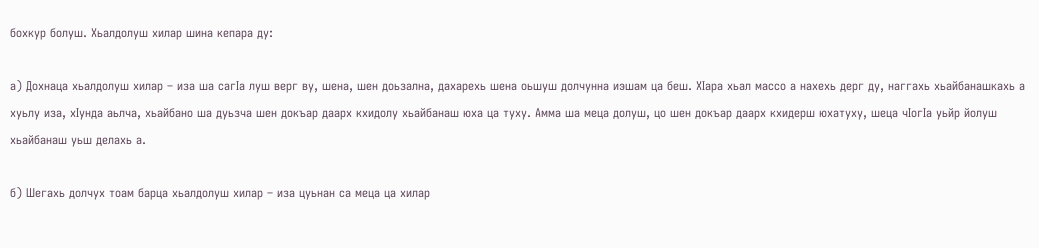бохкур болуш. Хьалдолуш хилар шина кепара ду:

а) Дохнаца хьалдолуш хилар – иза ша сагIа луш верг ву, шена, шен доьзална, дахарехь шена оьшуш долчунна иэшам ца беш. ХIара хьал массо а нахехь дерг ду, наггахь хьайбанашкахь а хуьлу иза, хIунда аьлча, хьайбано ша дуьзча шен докъар даарх кхидолу хьайбанаш юха ца туху. Амма ша меца долуш, цо шен докъар даарх кхидерш юхатуху, шеца чIогIа уьйр йолуш хьайбанаш уьш делахь а.

б) Шегахь долчух тоам барца хьалдолуш хилар – иза цуьнан са меца ца хилар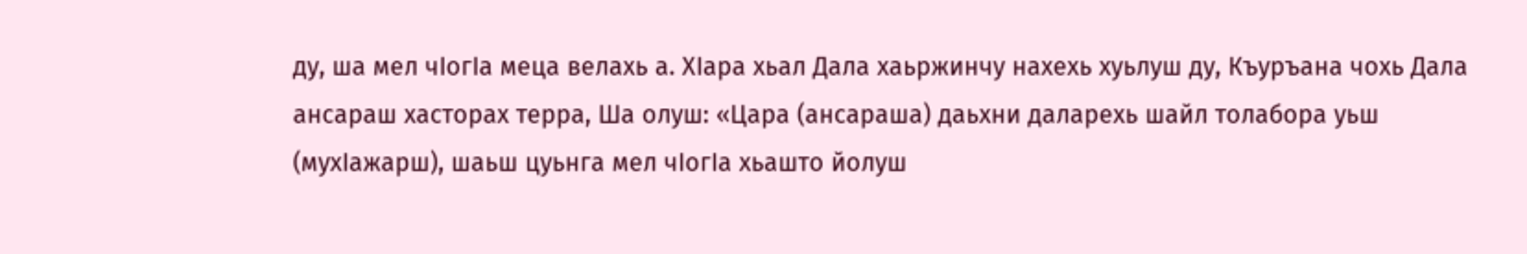ду, ша мел чIогIа меца велахь а. ХIара хьал Дала хаьржинчу нахехь хуьлуш ду, Къуръана чохь Дала ансараш хасторах терра, Ша олуш: «Цара (ансараша) даьхни даларехь шайл толабора уьш (мухIажарш), шаьш цуьнга мел чIогIа хьашто йолуш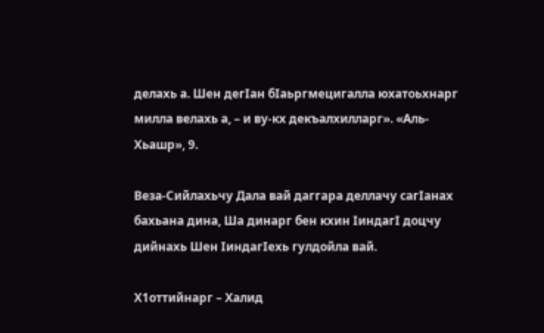делахь а. Шен дегIан бIаьргмецигалла юхатоьхнарг милла велахь а, – и ву-кх декъалхилларг». «Аль-Хьашр», 9.

Веза-Сийлахьчу Дала вай даггара деллачу сагIанах бахьана дина, Ша динарг бен кхин IиндагI доцчу дийнахь Шен IиндагIехь гулдойла вай.

Х1оттийнарг – Халид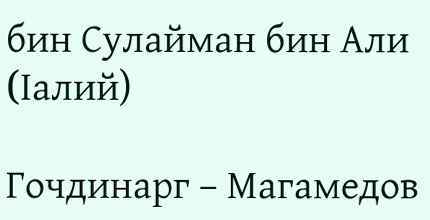бин Сулайман бин Али (Iалий)

Гочдинарг – Магамедов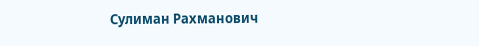Сулиман Рахманович